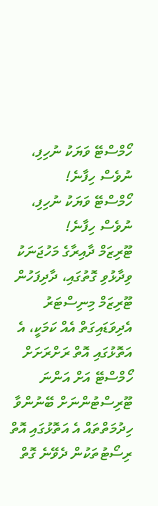ހޯމްސްޓޭ ވަޔަކު ނުހިފި، ނުވެސް ހިފާނެ!
ހޯމްސްޓޭ ވަޔަކު ނުހިފި، ނުވެސް ހިފާނެ!
ޓޫރިޒަމް ދާއިރާގެ މަހުޖަނަކު ވިދާޅުވި ގޮތުގައި، ދާދިފަހުން ޓޫރިޒަމް މިނިސްޓަރު އެދިވަޑައިގަތް އެއް ކަމަކީ، އެ އަތޮޅުގައި އޮތް ރަށްރަށަށް ހޯމްސްޓޭ އަށް އަންނަ ޓޫރިސްޓުންނަށް ބޭނުންވާ ހިދުމަތްތައް އެ އަތޮޅުގައި އޮތް ރިސޯޓުތަކުން ދެވޭނެ ގޮތް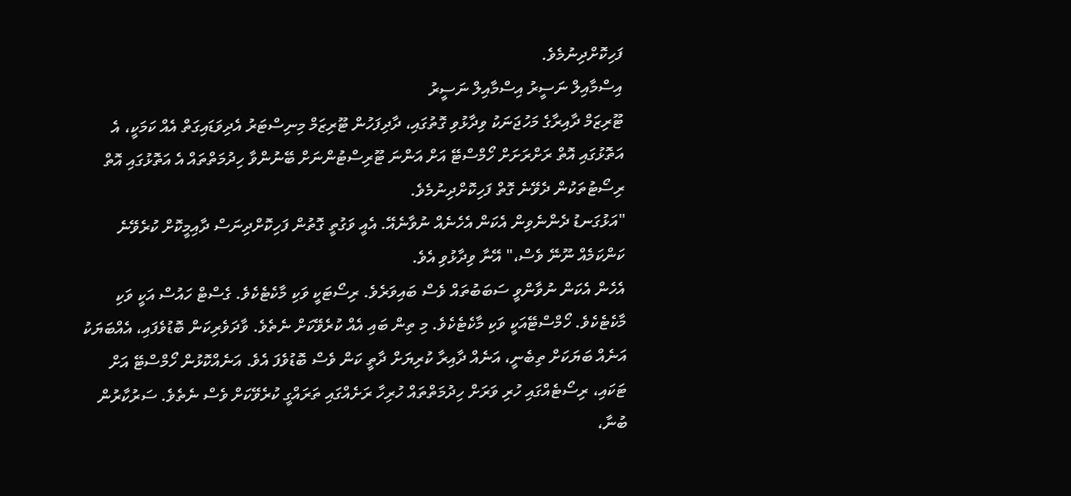ފަހިކޮށްދިނުމެވެ.
އިސްމާއިލް ނަސީރު އިސްމާއިލް ނަސީރު
ޓޫރިޒަމް ދާއިރާގެ މަހުޖަނަކު ވިދާޅުވި ގޮތުގައި، ދާދިފަހުން ޓޫރިޒަމް މިނިސްޓަރު އެދިވަޑައިގަތް އެއް ކަމަކީ، އެ އަތޮޅުގައި އޮތް ރަށްރަށަށް ހޯމްސްޓޭ އަށް އަންނަ ޓޫރިސްޓުންނަށް ބޭނުންވާ ހިދުމަތްތައް އެ އަތޮޅުގައި އޮތް ރިސޯޓުތަކުން ދެވޭނެ ގޮތް ފަހިކޮށްދިނުމެވެ.
"އަޅުގަނޑު ދެންނެވިން އެކަން އެހެނެއް ނުވާނެއޭ. އެއީ ވަގުތީ ގޮތުން ފަހިކޮށްދިނަސް ދާއިމީކޮށް ކުރެވޭނެ ކަންކަމެއް ނޫނޭ ވެސް،" އޭނާ ވިދާޅުވި އެވެ.
އެހެން އެކަން ނުވާންވީ ސަބަބުތައް ވެސް ބައިވަރެވެ. ރިސޯޓަކީ ވަކި މާކެޓެކެވެ. ގެސްޓް ހައުސް އަކީ ވަކި މާކެޓެކެވެ. ހޯމްސްޓޭއަކީ ވަކި މާކެޓެކެވެ. މި ތިން ބައި އެއް ކުރެވޭކަށް ނެތެވެ. ވާދަވެރިކަން ބޮޑުވެފައި، އެއްބަޔަކު އަނެއް ބަޔަކަށް ތިބެނީ، އަނެއް ދާއިރާ ކުރިޔަށް ދާތީ ކަން ވެސް ބޮޑުވެފަ އެވެ. އަނެއްކޮޅުން ހޯމްސްޓޭ އަށް ޓަކައި، ރިސޯޓެއްގައި ހުރި ވަރަށް ހިދުމަތްތައް ހުރިހާ ރަށެއްގައި ތަރައްގީ ކުރެވޭކަށް ވެސް ނެތެވެ. ސަރުކާރުން ބުނާ،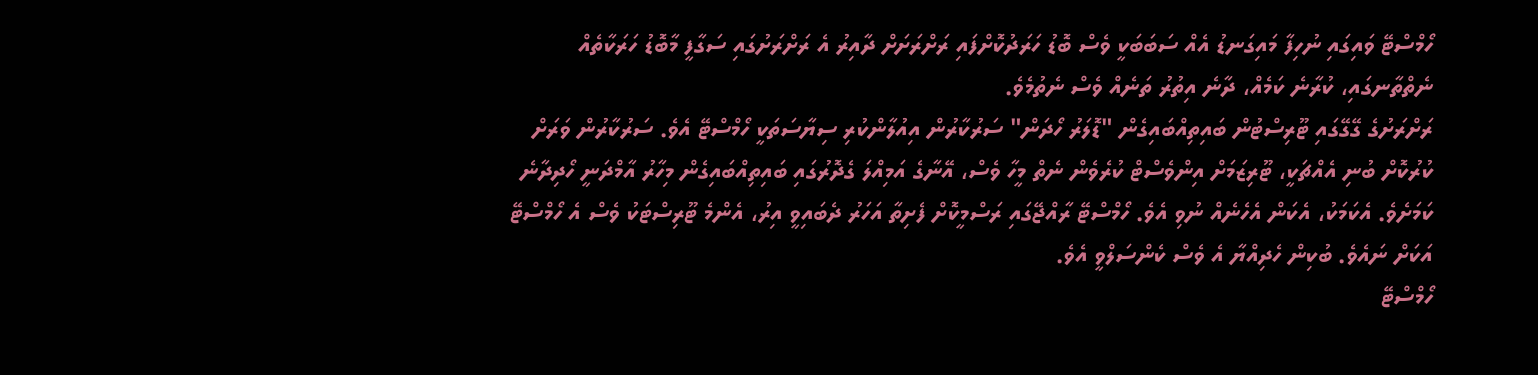ހޯމްސްޓޭ ވައިގައި ނުހިފާ މައިގަނޑު އެއް ސަބަބަކީ ވެސް ބޮޑު ހަރަދުކޮށްފައި ރަށްރަށަށް ދާއިރު އެ ރަށްރަށުގައި ސަގާފީ މާބޮޑު ހަރަކާތެއް ނެތްތާނގައި، ކުރާނެ ކަމެއް، ދާނެ އިތުރު ތަނެއް ވެސް ނެތުމެވެ.
ރަށްރަށުގެ ގޭގޭގައި ޓޫރިސްޓުން ބައިތިއްބައިގެން "ޑޮލަރު ހޯދަން" ސަރުކާރުން އިއުލާންކުރި ސިޔާސަތަކީ ހޯމްސްޓޭ އެވެ. ސަރުކާރުން ވަރަށް ކުރުކޮށް ބުނި އެއްޗަކީ، ޓޫރިޒަމަށް އިންވެސްޓް ކުރެވެން ނެތް މީހާ ވެސް، އޭނާގެ އަމިއްލަ ގެދޮރުގައި ބައިތިއްބައިގެން މިހާރު އާމްދަނީ ހޯދިދާނެ ކަމަށެވެ. އެކަމަކު، އެކަން އެހެނެއް ނުވި އެވެ. ހޯމްސްޓޭ ރާއްޖޭގައި ރަސްމީކޮށް ފެށިތާ އަހަރު ދެބައިވީ އިރު، އެންމެ ޓޫރިސްޓަކު ވެސް އެ ހޯމްސްޓޭ އަކަށް ނައެވެ. ބުކިން ހެދިއްޔާ އެ ވެސް ކެންސަލްވީ އެވެ.
ހޯމްސްޓޭ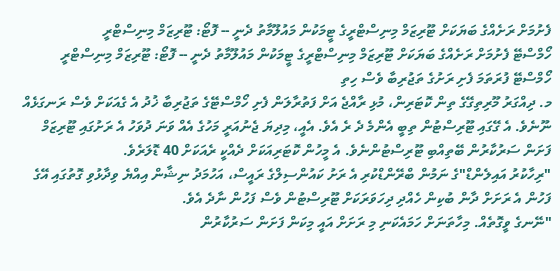ފެށުމަށް ރަށެއްގެ ބަޔަކަށް ޓޫރިޒަމް މިނިސްޓްރީގެ ޓީމަކުން މައުލޫމާތު ދެނީ -- ފޮޓޯ: ޓޫރިޒަމް މިނިސްޓްރީ
ހޯމްސްޓޭ ފެށުމަށް ރަށެއްގެ ބަޔަކަށް ޓޫރިޒަމް މިނިސްޓްރީގެ ޓީމަކުން މައުލޫމާތު ދެނީ -- ފޮޓޯ: ޓޫރިޒަމް މިނިސްޓްރީ
ހޯމްސްޓޭ ފުރަތަމަ ފެށި ރަށުގެ ތަޖުރިބާ ވެސް ހިތި
މ. ދިއްގަރު މޫރިތިގޭގެ ތިން ކޮޓަރިން، މުޅި ރާއްޖެ އަށް ފަތުރާލަން ފެށި ހޯމްސްޓޭގެ ތަޖުރިބާ ޚުދު އެ ގެއަކަށް ވެސް ރަނގަޅެއް ނޫނެވެ. އެ ގޭގައި ޓޫރިސްޓުން ތިބީ އެންމެ ދެ ރެ އެވެ. އެއީ، މިދިޔަ ޖެނުއަރީ މަހުގެ އެއް ވަނަ ދުވަހު އެ ރަށުގައި ޓޫރިޒަމް ފަށަން ސަރުކާރުން ބޭތިއްބި ޓޫރިސްޓުންނެވެ. އެ މީހުން ކޮޓަރިއަކަށް ދެއްކީ ރެއަކަށް 40 ޑޮލަރެވެ.
"ރިހާކުރު އައިލެންޑް"ގެ ނަމުން ބްރޭންޑްކުރި އެ ރަށު ކައުންސިލްގެ ރައީސް، އަހުމަދު ނިޝާން އިއްޔެ ވިދާޅުވި ގޮތުގައި އޭގެ ފަހުން އެ ރަށަށް ދާން ބުކިން ހެއްދި ދިހަވަރަކަށް ޓޫރިސްޓުން ވެސް ފަހުން ނާދެ އެވެ.
"ނޭނގެ ވީގޮތެއް. މިހާތަނަށް ހަމައެކަނި މި ރަށަށް އައީ މިކަން ފަށަން ސަރުކާރުން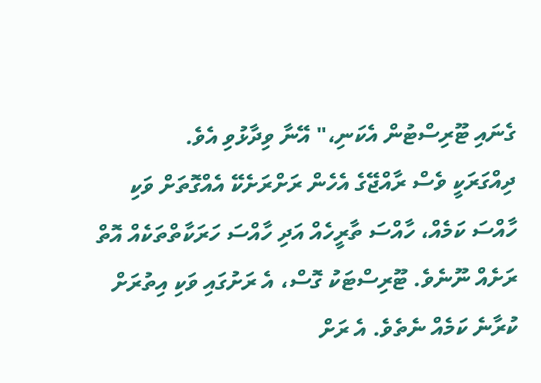ގެނައި ޓޫރިސްޓުން އެކަނި،" އޭނާ ވިދާޅުވި އެވެ.
ދިއްގަރަކީ ވެސް ރާއްޖޭގެ އެހެން ރަށްރަށެކޭ އެއްގޮތަށް ވަކި ހާއްސަ ކަމެއް، ހާއްސަ ތާރީހެއް އަދި ހާއްސަ ހަރަކާތްތަކެއް އޮތް ރަށެއް ނޫނެވެ. ޓޫރިސްޓަކު ގޮސް، އެ ރަށުގައި ވަކި އިތުރަށް ކުރާނެ ކަމެއް ނެތެވެ. އެ ރަށް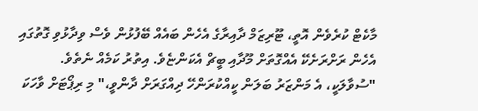މާކެޓް ކުރެވެން އޮތީ، ޓޫރިޒަމް ދާއިރާގެ އެހެން ބައެއް ބޭފުޅުން ވެސް ވިދާޅުވި ގޮތުގައި އެހެން ރަށްރަށެކޭ އެއްގޮތަށް މޫދާއި ބީޗް އެކަންޏެވެ. އިތުރު ކަމެއް ނެތެވެ.
"ސުވާލަކީ، އެ މަންޒަރު ބަލަން ކީއްކުރަންހޭ ދިއްގަރަށް ދާންވީ،" މި ރިޕޯޓަށް ވާހަކަ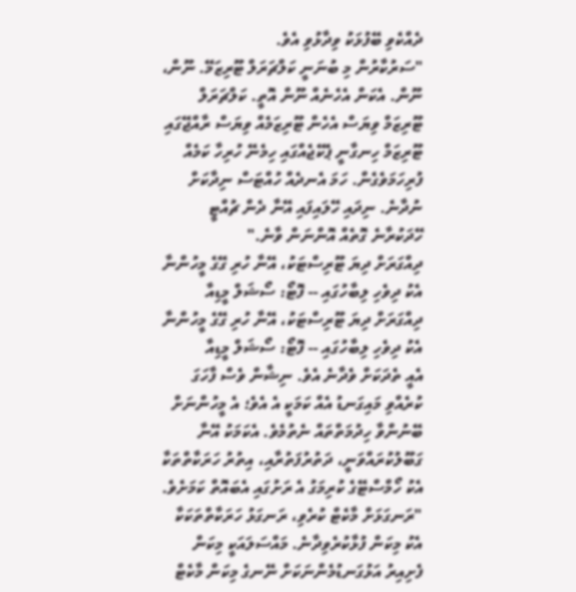ދެއްކެވި ބޭފުޅަކު ވިދާޅުވި އެވެ.
"ސަރުކާރުން މި ބުނަނީ ކަލްޗަރަލް ޓޫރިޒަމޭ. ނޫން، ނޫން. އެކަން އެހެނެއް ނޫން އޮތީ. ކަލްޗަރަލް ޓޫރިޒަމް ވިޔަސް އެހެން ޓޫރިޒަމެއް ވިޔަސް ރާއްޖޭގައި ޓޫރިޒަމް ހިނގާނީ ޕެކޭޖެއްގައި ހިމެނޭ ހުރިހާ ކަމެއް ފުރިހަމަވެގެން. ހަމަ އެނދެއް ހުއްޓަސް ނިދާކަށް ނުދާނެ. ނިދައި ހޭލައިފައި އޭނާ ދެން ޗުއްޓީ ހޭދަކުރާނެ ގޮތެއް އޮންނަން ވާނެ."
ދިއްގަރަށް ދިޔަ ޓޫރިސްޓަކު، އޭނާ ހުރި ގޭގެ މީހުންނާ އެކު ދިވެހި ލިބާހުގައި -- ފޮޓޯ: ސޯޝަލް މީޑިއާ
ދިއްގަރަށް ދިޔަ ޓޫރިސްޓަކު، އޭނާ ހުރި ގޭގެ މީހުންނާ އެކު ދިވެހި ލިބާހުގައި -- ފޮޓޯ: ސޯޝަލް މީޑިއާ
އެއީ ތެދަކަށް ވެދާނެ އެވެ. ނިޝާން ވެސް ފާހަގަ ކުރެއްވި މައިގަނޑު އެއް ކަމަކީ އެ އެވެ؛ އެ މީހުންނަށް ބޭނުންވާ ހިދުމަތްތައް ނެތުމެވެ. އެކަމަކު އޭނާ ގަބޫލުކުރައްވަނީ، ދަތުރުފަތުރާއި، އިތުރު ހަރަކާތްތަކާ އެކު ހޯމްސްޓޭގެ ކުރިމަގު އެ ރަށުގައި އެބައޮތް ކަމަށެވެ.
"ރަނގަޅަށް މާކެޓް ކުރެވި، ރަނގަޅު ހަރަކާތްތަކަކާ އެކު މިކަން ފުޅާކުރެވިދާނެ. މައްސަލައަކީ މިކަން ފެށިއިރު އަޅުގަނޑުމެންނަކަށް ނޭނގެ މިކަން މާކެޓް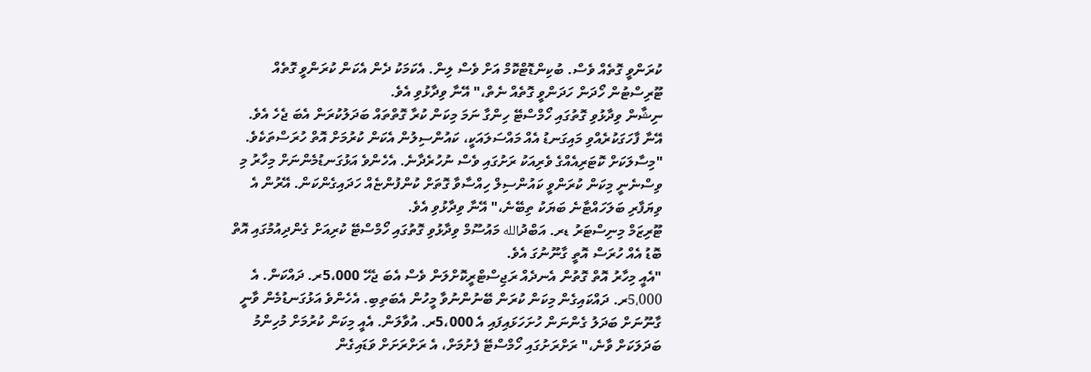ކުރަންވީ ގޮތެއް ވެސް. ބުކިންޑޮޓްކޮމް އަށް ވެސް ލިން. އެކަމަކު ދެން އެކަން ކުރަންވީ ގޮތެއް ޓޫރިސްޓުން ހޯދަން ހަދަންވީ ގޮތެއް ނެތް،" އޭނާ ވިދާޅުވި އެވެ.
ނިޝާން ވިދާޅުވި ގޮތުގައި ހޯމްސްޓޭ ހިންގާ ނަމަ މިކަން ކުރާ ގޮތްތައް ބަދަލުކުރަން އެބަ ޖެހެ އެވެ. އޭނާ ފާހަގަކުރެއްވި މައިގަނޑު އެއް މައްސަލައަކީ، ކައުންސިލުން އެކަން ކުރުމަށް އޮތް ހުރަސްތަކެވެ.
"މިސާލަކަށް ކޮޓަރިއެއްގެ ވެރިއަކު ރަށުގައި ވެސް ނުހުރެދާނެ. އެހެންވެ އަޅުގަނޑުމެންނަށް މިހާރު މި ވިސްނެނީ މިކަން ކުރަންވީ ކައުންސިލް ހިއްސާވާ ގޮތަށް ކުންފުންޏެއް ހަދައިގެންކަން. އޭރުން އެ ވިޔަފާރި ބަލަހައްޓާނެ ބަޔަކު ތިބޭނެ،" އޭނާ ވިދާޅުވި އެވެ.
ޓޫރިޒަމް މިނިސްޓަރު ޑރ. އަބްދުالله މައުސޫމް ވިދާޅުވި ގޮތުގައި ހޯމްސްޓޭ ކުރިއަށް ގެންދިއުމުގައި އޮތް ބޮޑު އެއް ހުރަސް އޮތީ ގާނޫނުގަ އެވެ.
"އެއީ މިހާރު އޮތް ގޮތުން އެނދެއް ރަޖިސްޓްރީކޮށްލަން ވެސް އެބަ ޖެހޭ 5،000ރ. ދައްކަން. އެ 5،000ރ. ދައްކައިގެން މިކަން ކުރަން ބޭނުންނުވާ މީހުން އެބަތިބި. އެހެންވެ އަޅުގަނޑުމެން ވާނީ ގާނޫނަށް ބަދަލު ގެންނަން ހުށަހަޅައިފައި އެ 5،000ރ. އުވާލަން. އެއީ މިކަން ކުރުމަށް މުހިންމު ބަދަލަކަށް ވާނެ،" ރަށްރަށުގައި ހޯމްސްޓޭ ފެށުމަށް، އެ ރަށްރަށަށް ވަޑައިގެން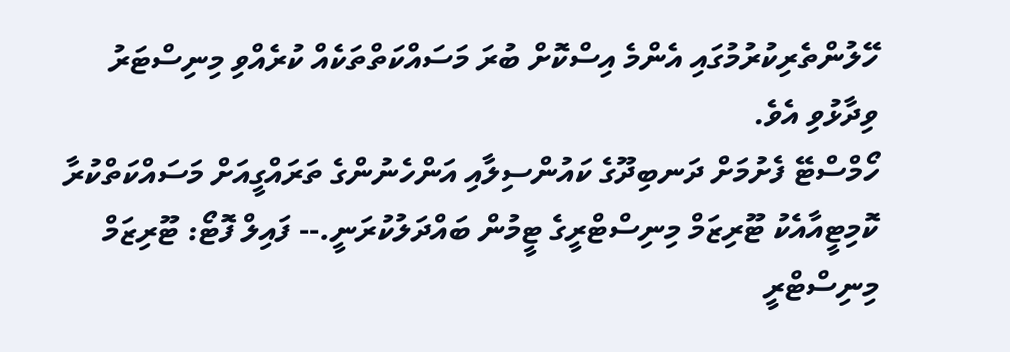ހޭލުންތެރިކުރުމުގައި އެންމެ އިސްކޮށް ބުރަ މަސައްކަތްތަކެއް ކުރެއްވި މިނިސްޓަރު ވިދާޅުވި އެވެ.
ހޯމްސްޓޭ ފެށުމަށް ދަނބިދޫގެ ކައުންސިލާއި އަންހެނުންގެ ތަރައްގީއަށް މަސައްކަތްކުރާ ކޮމިޓީއާއެކު ޓޫރިޒަމް މިނިސްޓްރީގެ ޓީމުން ބައްދަލުކުރަނީ.-- ފައިލް ފޮޓޯ: ޓޫރިޒަމް މިނިސްޓްރީ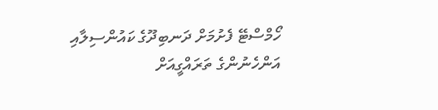ހޯމްސްޓޭ ފެށުމަށް ދަނބިދޫގެ ކައުންސިލާއި އަންހެނުންގެ ތަރައްގީއަށް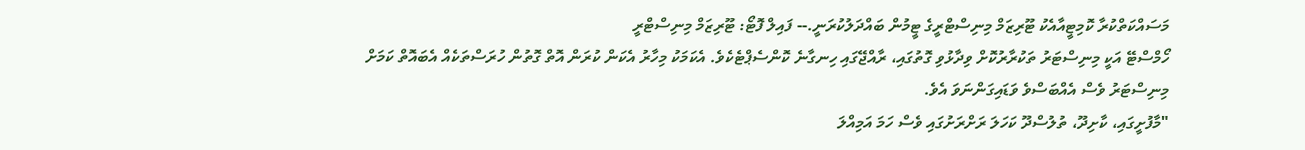މަސައްކަތްކުރާ ކޮމިޓީއާއެކު ޓޫރިޒަމް މިނިސްޓްރީގެ ޓީމުން ބައްދަލުކުރަނީ.-- ފައިލް ފޮޓޯ: ޓޫރިޒަމް މިނިސްޓްރީ
ހޯމްސްޓޭ އަކީ މިނިސްޓަރު ތަކުރާރުކޮށް ވިދާޅުވި ގޮތުގައި، ރާއްޖޭގައި ހިނގާނެ ކޮންސެޕްޓެކެވެ. އެކަމަކު މިހާރު އެކަން ކުރަން އޮތް ގޮތުން ހުރަސްތަކެއް އެބައޮތް ކަމަށް މިނިސްޓަރު ވެސް އެއްބަސްވެ ވަޑައިގަންނަވަ އެވެ.
"މާފުށީގައި، ކާށިދޫ، ތުލުސްދޫ ކަހަލަ ރަށްރަށުގައި ވެސް ހަމަ އަމިއްލަ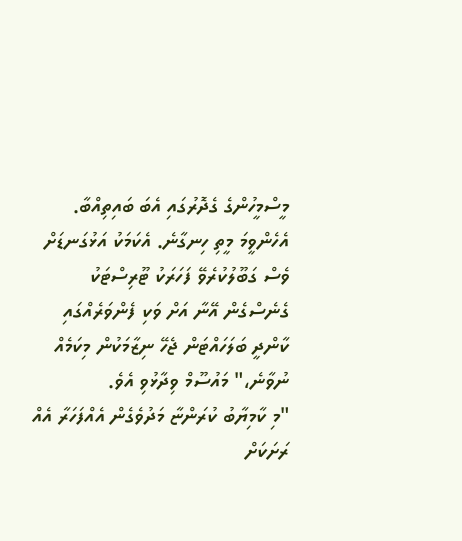މީސްމީހުންގެ ގެދޮރުގައި އެބަ ބައިތިއްބާ. އެހެންވީމަ މީތި ހިނގާނެ. އެކަމަކު އަޅުގަނޑަށް ވެސް ގަބޫލުކުރެވޭ ފަހަރަކު ޓޫރިސްޓަކު ގެނެސްގެން އޭނާ އަށް ވަކި ފެންވަރެއްގައި ކާންދީ ބަލަހައްޓަން ޖެހޭ ނިޒާމަކުން މިކަމެއް ނުވާނެ،" މައުސޫމް ވިދާޅުވި އެވެ.
"މި ކާމިޔާބު ކުރަންޏާ މަދުވެގެން އެއްފަހަރާ އެއް ރަށަކަށް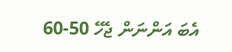އެބަ އަންނަން ޖެހޭ 50-60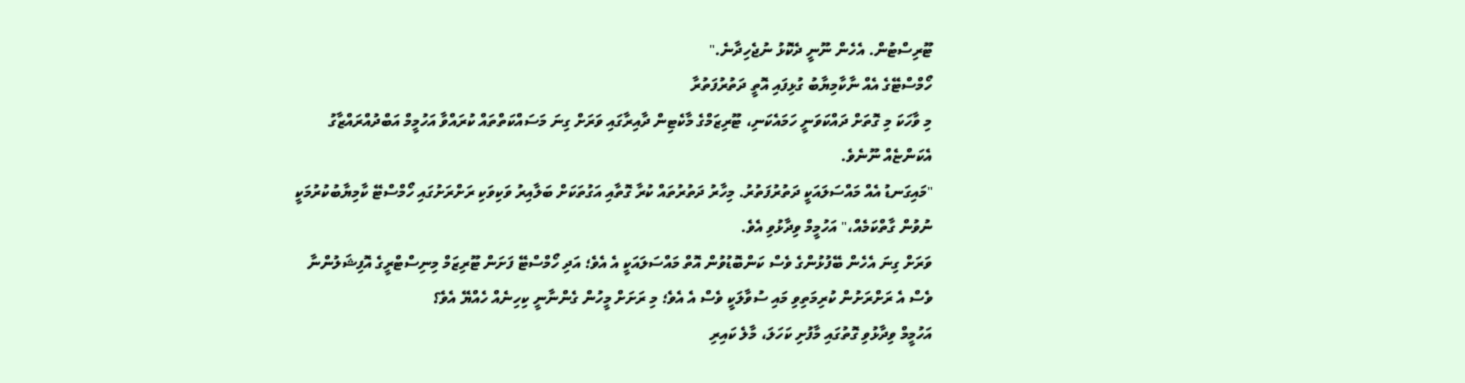ޓޫރިސްޓުން. އެހެން ނޫނީ ދެކޮޅު ނުޖެހިދާނެ."
ހޯމްސްޓޭގެ އެއް ނާކާމިޔާބު ގުޅިފައި އޮތީ ދަތުރުފަތުރާ
މި ވާހަކަ މި ގޮތަށް ދައްކަވަނީ ހަމައެކަނި، ޓޫރިޒަމްގެ މާކެޓިން ދާއިރާގައި ވަރަށް ގިނަ މަސައްކަތްތައް ކުރައްވާ އަހުމީމް އަބްދުއްރައްޒާގު އެކަންޏެއް ނޫނެވެ.
"މައިގަނޑު އެއް މައްސަލައަކީ ދަތުރުފަތުރު. މިހާރު ދަތުރުތައް ކުރާ ގޮތާއި އަގުތަކަށް ބަލާއިރު ވަކިވަކި ރަށްރަށުގައި ހޯމްސްޓޭ ކާމިޔާބުކުރުމަކީ ނުވުން ގާތްކަމެއް،" އަހުމީމް ވިދާޅުވި އެވެ.
ވަރަށް ގިނަ އެހެން ބޭފުޅުންގެ ވެސް ކަންބޮޑުވުން އޮތް މައްސަލައަކީ އެ އެވެ؛ އަދި ހޯމްސްޓޭ ފަށަން ޓޫރިޒަމް މިނިސްޓްރީގެ އޮފިޝަލުންނާ ވެސް އެ ރަށްރަށުން ކުރިމަތިވި މައި ސުވާލަކީ ވެސް އެ އެވެ؛ މި ރަށަށް މީހުން ގެންނާނީ ކިހިނެއް ހެއްޔޭ އެވެ؟
އަހުމީމް ވިދާޅުވި ގޮތުގައި މާފުށި ކަހަލަ، މާލެ ކައިރި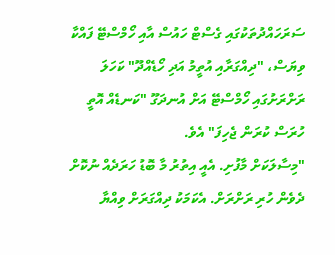ސަރަހައްދުތަކުގައި ގެސްޓް ހައުސް އާއި ހޯމްސްޓޭ ފައްކާ ވިޔަސް، "ދިއްގަރާއި އުތީމު އަދި ހޯޑެއްދޫ" ކަހަލަ ރަށްރަށުގައި ހޯމްސްޓޭ އަށް އުނދަގޫ "ކަނޑެއް އޮތީ ހުރަސް ކުރަން ޖެހިފަ" އެވެ.
"މިސާލަކަށް މާފުށި. އެއީ އިތުރު މާ ބޮޑު ހަރަދެއް ނުކޮށް ދެވެން ހުރި ރަށްރަށް. އެކަމަކު ދިއްގަރަށް ވިއްޔާ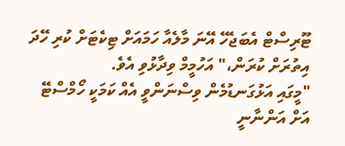ޓޫރިސްޓް އެބަޖެހޭ އޭނަ މާލެއާ ހަމައަށް ޓިކެޓަށް ކުރި ހޭދަ އިތުރަށް ކުރަން،" އަހުމީމް ވިދާޅުވި އެވެ.
"މީގައި އަޅުގަނޑުމެން ވިސްނަންވީ އެއް ކަމަކީ ހޯމްސްޓޭ އަށް އަންނާނީ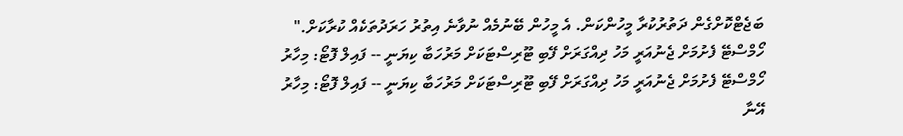ބަޖެޓްކޮށްގެން ދަތުރުކުރާ މީހުންކަން. އެ މީހުން ބޭނުމެއް ނުވާނެ އިތުރު ހަރަދުތަކެއް ކުރާކަށް."
ހޯމްސްޓޭ ފެށުމަށް ޖެނުއަރީ މަހު ދިއްގަރަށް ފޭބި ޓޫރިސްޓަކަށް މަރުހަބާ ކިޔަނީ -- ފައިލް ފޮޓޯ: މިހާރު
ހޯމްސްޓޭ ފެށުމަށް ޖެނުއަރީ މަހު ދިއްގަރަށް ފޭބި ޓޫރިސްޓަކަށް މަރުހަބާ ކިޔަނީ -- ފައިލް ފޮޓޯ: މިހާރު
އޭނާ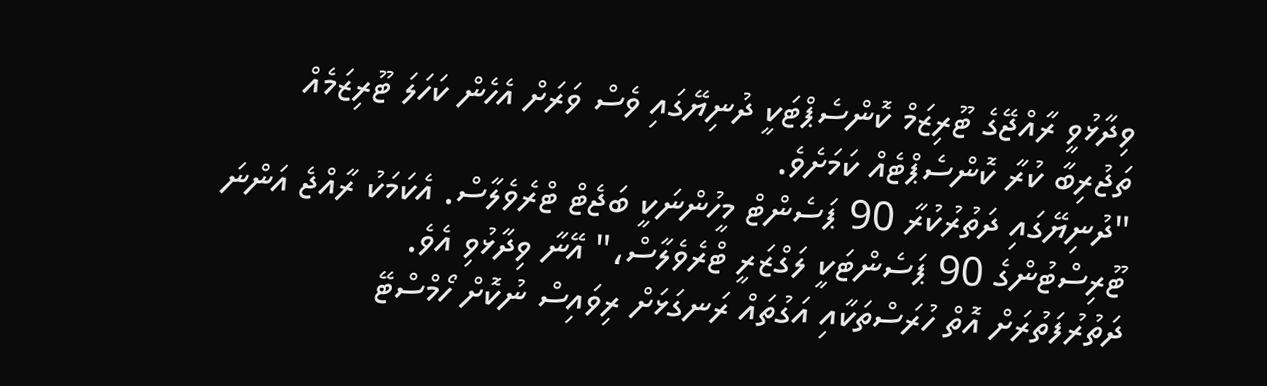ވިދާޅުވީ ރާއްޖޭގެ ޓޫރިޒަމް ކޮންސެޕްޓަކީ ދުނިޔޭގައި ވެސް ވަރަށް އެހެން ކަހަލަ ޓޫރިޒަމެއް ތަޖުރިބާ ކުރާ ކޮންސެޕްޓެއް ކަމަށެވެ.
"ދުނިޔޭގައި ދަތުރުކުރާ 90 ޕަސެންޓް މީހުންނަކީ ބަޖެޓް ޓްރެވެލާސް. އެކަމަކު ރާއްޖެ އަންނަ ޓޫރިސްޓުންގެ 90 ޕަސެންޓަކީ ލަގްޒަރީ ޓްރެވެލާސް،" އޭނާ ވިދާޅުވި އެވެ.
ދަތުރުފަތުރަށް އޮތް ހުރަސްތަކާއި އަގުތައް ރަނގަޅަށް ރިވައިސް ނުކޮށް ހޯމްސްޓޭ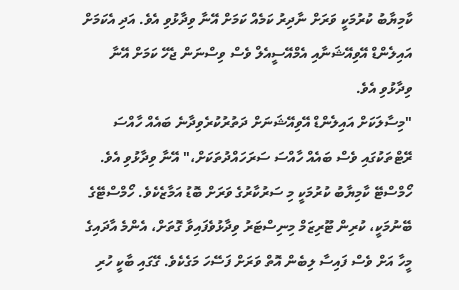ކާމިޔާބު ކުރުމަކީ ވަރަށް ނާދިރު ކަމެއް ކަމަށް އޭނާ ވިދާޅުވި އެވެ. އަދި އެކަމަށް އައިލެންޑް އޭވިއޭޝަނާއި އެމްއޭސީއެލް ވެސް ވިސްނަން ޖެހޭ ކަމަށް އޭނާ ވިދާޅުވި އެވެ.
"މިސާލަކަށް އައިލެންޑް އޭވިއޭޝަނަށް ދަތުރުކުރެވިދާނެ ބައެއް ހާއްސަ ރޭޓްތަކުގައި ވެސް ބައެއް ހާއްސަ ސަރަހައްދުތަކަށް،" އޭނާ ވިދާޅުވި އެވެ.
ހޯމްސްޓޭ ކާމިޔާބު ކުރުމަކީ މި ސަރުކާރުގެ ވަރަށް ބޮޑު އަމާޒެކެވެ. ހޯމްސްޓޭގެ ބޭނުމަކީ، ކުރިން ޓޫރިޒަމް މިނިސްޓަރު ވިދާޅުވެފައިވާ ގޮތަށް، އެންމެ އާދައިގެ މީހާ އަށް ވެސް ފައިސާ ލިބެން އޮތް ވަރަށް ފަސޭހަ މަގެކެވެ. ގޭގައި ބާކީ ހުރި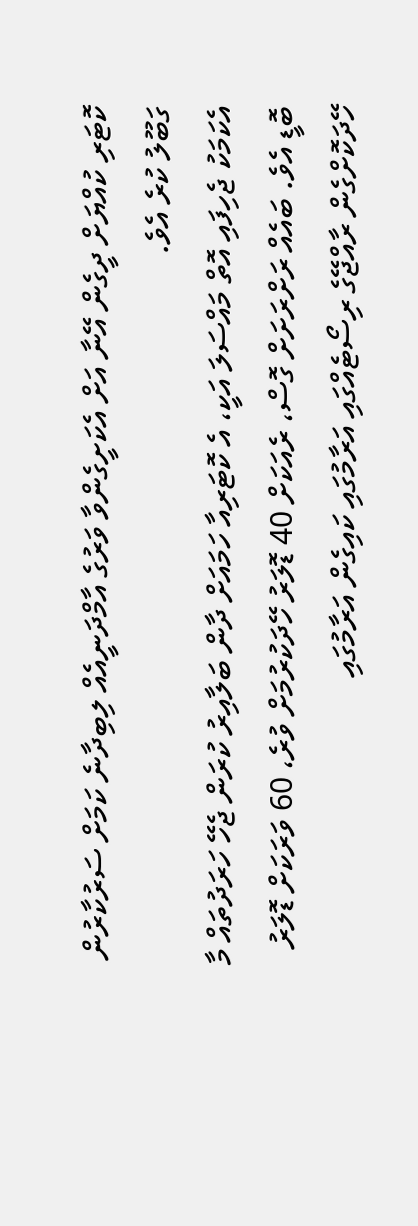ކޮޓަރި ކުއްޔަށް ދީގެން އޭނާ އަށް އެކަށީގެންވާ ވަރުގެ އާމްދަނީއެއް ލިބިދާނެ ކަމަށް ސަރުކާރުން ގަބޫލު ކުރެ އެވެ.
އެކަމަކު ޖެހިފައި އޮތް މައްސަލަ އަކީ، އެ ކޮޓަރިއާ ހަމައަށް ދާން ބަލާއިރު ކުރަން ޖެހޭ ހަރަދުތައް މާ ބޮޑީ އެވެ. ބައެއް ރަށްރަށަށް ގޮސް، ރެއަކަށް 40 ޑޮލަރު ހޭދަކުރުމަށް ވުރެ، 60 ވަރަކަށް ޑޮލަރު ހޭދަކޮށްގެން ރާއްޖޭގެ ރިސޯޓެއްގައި އަރާމުގައި ކައިގެން އަރާމުގައި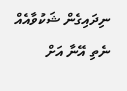ނިދައިގެން ޝަކުވާއެއް ނެތި އޭނާ އަށް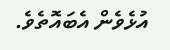އުޅެވެން އެބައޮތެވެ.